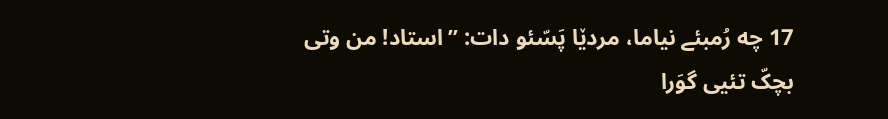17 چه رُمبئے نیاما، مردێا پَسّئو دات: ”استاد! من وتی بچکّ تئیی گوَرا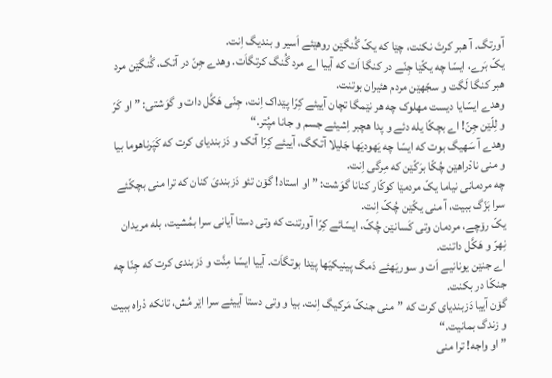آورتگ. آ هبر کرتَ نکنت، چێا که یکّ گُنگێن روهێئے اَسیر و بندیگ اِنت.
یکّ بَرے، ایسّا چه یکّێا جِنّے در کنگا اَت که آییا اے مرد گُنگ کرتگاَت. وهدے جِنّ در آتک، گُنگێن مرد هبر کنگا لَگت و سجّهێن مردم هئیران بوتنت.
وهدے ایسّایا دیست مهلوک چه هر نێمگا تچان آییئے کِرّا پێداک اِنت، جِنّی هَکَّل دات و گوَشتی: ”او کَرّ و لِلّێن جِنّ! اے بچکّا یله دئے و پدا هچبر اِشیئے جسم و جانا مپُتر.“
وهدے آ سَهیگ بوت که ایسّا چه یَهودیَها جَلیلا آتکگ، آییئے کِرّا آتک و دَزبندیای کرت که کَپَرناهوما بیا و منی نادْراهێن چُکّا برَکّێن که مِرگی اِنت.
چه مردمانی نیاما یکّ مردمێا کوکّار کنانا گوَشت: ”او استاد! گۆن تئو دَزبندیَ کنان که ترا منی بچکّئے سرا بَزّگ ببیت، آ منی یکّێن چُکّ اِنت.
یکّ رۆچے، مردمان وتی کَسانێن چُکّ، ایسّائے کِرّا آورتنت که وتی دستا آیانی سرا بمُشیت، بله مریدان نِهرّ و هَکَّل داتنت.
اے جنێن یونانیے اَت و سوریَهئے دَمگ پینیکیَها پێدا بوتگاَت. آییا ایسّا مِنَّت و دَزبندی کرت که جِنّا چه جنکّا در بکنت.
گۆن آییا دَزبندیای کرت که ”منی جنکّ مَرکیگ اِنت. بیا و وتی دستا آییئے سرا اێر مُش، تانکه دْراه ببیت و زندگ بمانیت.“
”او واجه! ترا منی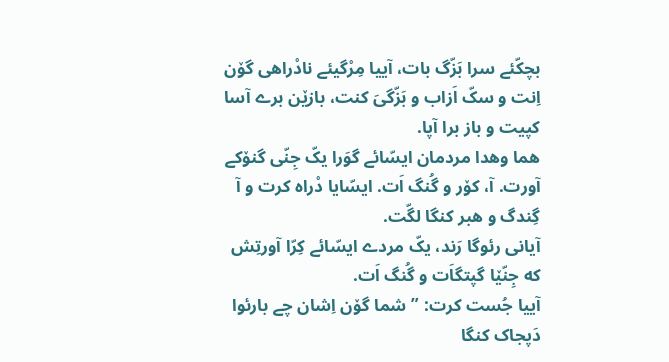بچکّئے سرا بَزّگ بات، آییا مِرْگیئے نادْراهی گۆن اِنت و سکّ اَزاب و بَزّگیَ کنت، بازێن برے آسا کپیت و باز برا آپا.
هما وهدا مردمان ایسّائے گوَرا یکّ جِنّی گنۆکے آورت. آ، کۆر و گُنگ اَت. ایسّایا دْراه کرت و آ گِندگ و هبر کنگا لگّت.
آیانی رئوگا رَند، یکّ مردے ایسّائے کِرّا آورتِش که جِنّێا گپتگاَت و گُنگ اَت.
آییا جُست کرت: ”شما گۆن اِشان چے بارئوا دَپجاک کنگا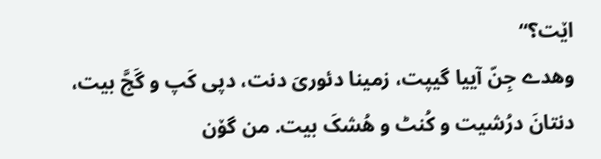اێت؟“
وهدے جِنّ آییا گیپت، زمینا دئوریَ دنت، دپی کَپ و گَجَّ بیت، دنتانَ درُشیت و کُنٹ و هُشکَ بیت. من گۆن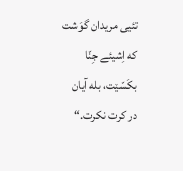تئیی مریدان گوَشت که اِشیئے جِنّا بکَسّێت، بله آیان در کرت نکرت.“